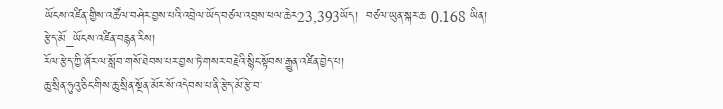ཡོངས་འཛིན་གྱིས་འཚོལ་བཤེར་བྱས་པའི་འབྲེལ་ཡོད་བཙལ་འབྲས་ཕལ་ཆེར23,393ཡོད།  བཙལ་ཡུན་སྐར་ཆ 0.168 ཡིན།
རྩེད་མོ_ཡོངས་འཛིན་བརྙན་རིས།
རོལ་རྩེད་ཀྱི་ཞོར་ལ་སློབ་གསོ་ཐེབས་པར་བྱས་ཏེ་གསར་བརྗེའི་སྙིང་སྟོབས་རྒྱུན་འཛིན་བྱེད་པ།
ཆུ་སྲིན་ཧུའུ་ཅིང་གིས་ཆུ་སྲིན་སྔོན་མོར་སོ་འདེབས་པ་ནི་རྩེད་མོ་རྩེ་བ་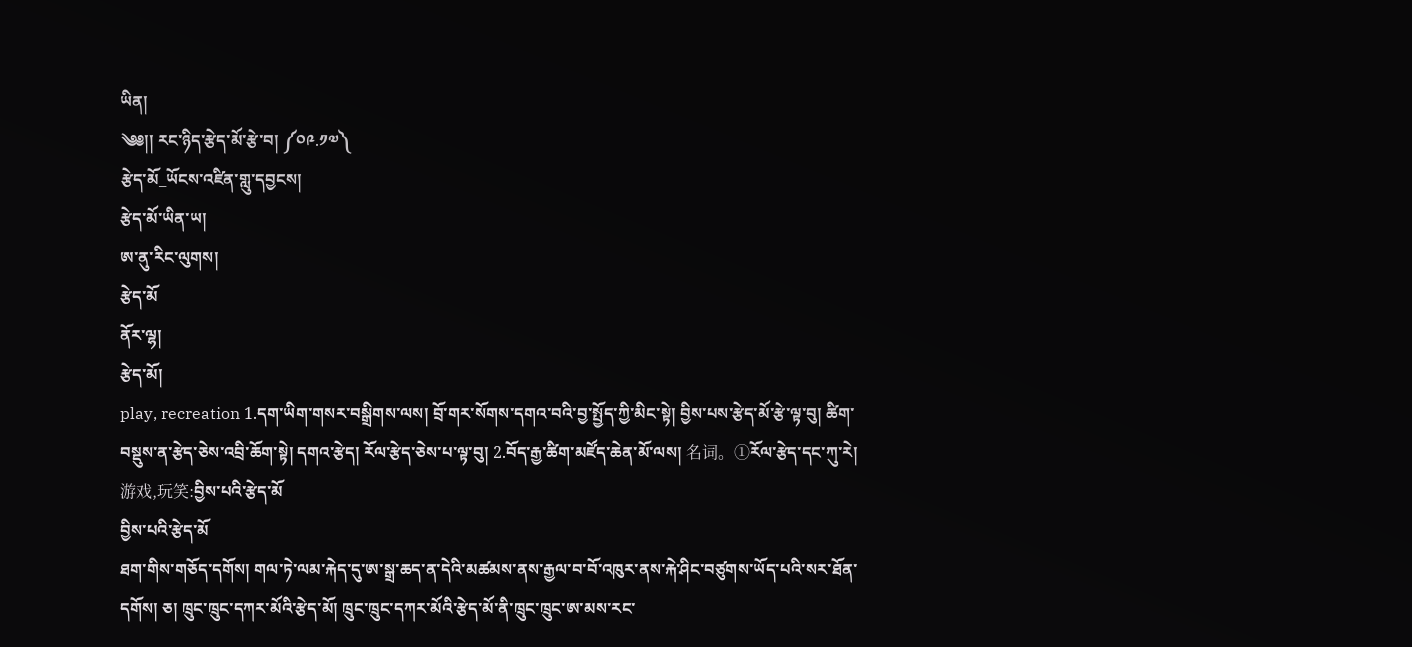ཡིན།
༄༅།། རང་ཉིད་རྩེད་མོ་རྩེ་བ། ༼༠༩.༡༧༽
རྩེད་མོ_ཡོངས་འཛིན་གླུ་དབྱངས།
རྩེད་མོ་ཡིན་ཡ།
ཨ་ནུ་རིང་ལུགས།
རྩེད་མོ
ནོར་ལྷ།
རྩེད་མོ།
play, recreation 1.དག་ཡིག་གསར་བསྒྲིགས་ལས། བྲོ་གར་སོགས་དགའ་བའི་བྱ་སྤྱོད་ཀྱི་མིང་སྟེ། བྱིས་པས་རྩེད་མོ་རྩེ་ལྟ་བུ། ཚིག་བསྡུས་ན་རྩེད་ཅེས་འབྲི་ཆོག་སྟེ། དགའ་རྩེད། རོལ་རྩེད་ཅེས་པ་ལྟ་བུ། 2.བོད་རྒྱ་ཚིག་མཛོད་ཆེན་མོ་ལས། 名词。①རོལ་རྩེད་དང་ཀུ་རེ། 游戏,玩笑:བྱིས་པའི་རྩེད་མོ
བྱིས་པའི་རྩེད་མོ
ཐག་གིས་གཅོད་དགོས། གལ་ཏེ་ལམ་རྐེད་དུ་ཨ་སྒྲ་ཆད་ན་དེའི་མཚམས་ནས་རྒྱལ་བ་བོ་འཁུར་ནས་རྐེ་ཤིང་བཙུགས་ཡོད་པའི་སར་ཐོན་དགོས། ཅ། ཁྲུང་ཁྲུང་དཀར་མོའི་རྩེད་མོ། ཁྲུང་ཁྲུང་དཀར་མོའི་རྩེད་མོ་ནི་ཁྲུང་ཁྲུང་ཨ་མས་རང་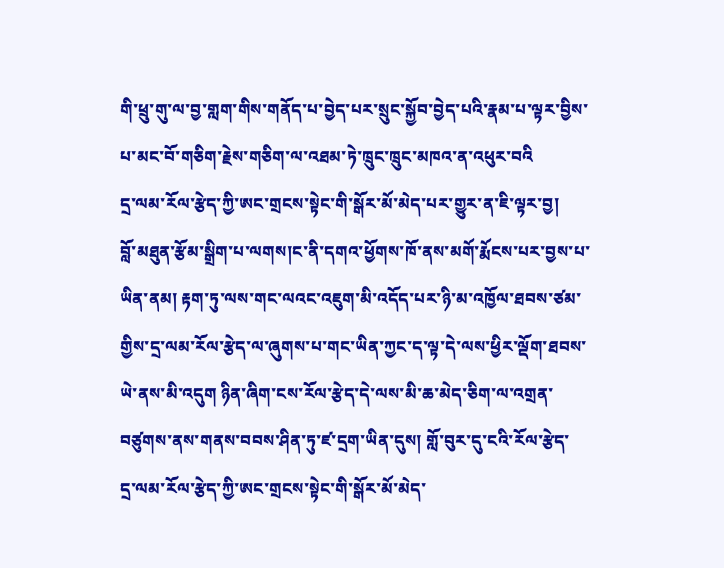གི་ཕྲུ་གུ་ལ་བྱ་གླག་གིས་གནོད་པ་བྱེད་པར་སྲུང་སྐྱོབ་བྱེད་པའི་རྣམ་པ་ལྟར་བྱིས་པ་མང་བོ་གཅིག་རྗེས་གཅིག་ལ་འཐམ་ཏེ་ཁྲུང་ཁྲུང་མཁའ་ན་འཕུར་བའི
དྲ་ལམ་རོལ་རྩེད་ཀྱི་ཨང་གྲངས་སྟེང་གི་སྒོར་མོ་མེད་པར་གྱུར་ན་ཇི་ལྟར་བྱ།
བློ་མཐུན་རྩོམ་སྒྲིག་པ་ལགས།ང་ནི་དགའ་ཕྱོགས་ཁོ་ནས་མགོ་རྨོངས་པར་བྱས་པ་ཡིན་ནམ། རྟག་ཏུ་ལས་གང་ལའང་འཇུག་མི་འདོད་པར་ཉི་མ་འཁྱོལ་ཐབས་ཙམ་གྱིས་དྲ་ལམ་རོལ་རྩེད་ལ་ཞུགས་པ་གང་ཡིན་ཀྱང་ད་ལྟ་དེ་ལས་ཕྱིར་ལྡོག་ཐབས་ཡེ་ནས་མི་འདུག ཉིན་ཞིག་ངས་རོལ་རྩེད་དེ་ལས་མི་ཆ་མེད་ཅིག་ལ་འགྲན་བཙུགས་ནས་གནས་བབས་ཤིན་ཏུ་ཛ་དྲག་ཡིན་དུས། གློ་བུར་དུ་ངའི་རོལ་རྩེད་
དྲ་ལམ་རོལ་རྩེད་ཀྱི་ཨང་གྲངས་སྟེང་གི་སྒོར་མོ་མེད་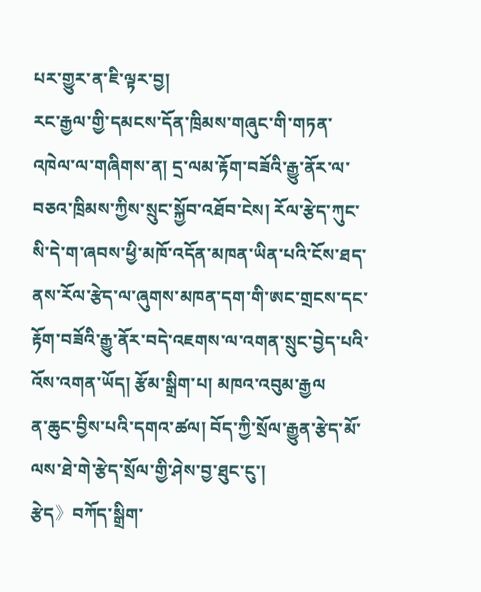པར་གྱུར་ན་ཇི་ལྟར་བྱ།
རང་རྒྱལ་གྱི་དམངས་དོན་ཁྲིམས་གཞུང་གི་གཏན་འཁེལ་ལ་གཞིགས་ན། དྲ་ལམ་རྟོག་བཟོའི་རྒྱུ་ནོར་ལ་བཅའ་ཁྲིམས་ཀྱིས་སྲུང་སྐྱོབ་འཐོབ་ངེས། རོལ་རྩེད་ཀུང་སི་དེ་ག་ཞབས་ཕྱི་མཁོ་འདོན་མཁན་ཡིན་པའི་ངོས་ཐད་ནས་རོལ་རྩེད་ལ་ཞུགས་མཁན་དག་གི་ཨང་གྲངས་དང་རྟོག་བཟོའི་རྒྱུ་ནོར་བདེ་འཇགས་ལ་འགན་སྲུང་བྱེད་པའི་འོས་འགན་ཡོད། རྩོམ་སྒྲིག་པ། མཁའ་འབུམ་རྒྱལ
ན་ཆུང་བྱིས་པའི་དགའ་ཚལ། བོད་ཀྱི་སྲོལ་རྒྱུན་རྩེད་མོ་ལས་ཐེ་གེ་རྩེད་སྲོལ་གྱི་ཤེས་བྱ་ཐུང་ངུ་།
རྩེད》བཀོད་སྒྲིག་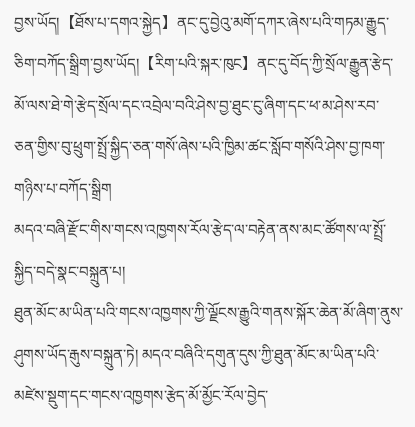བྱས་ཡོད།【ཐོས་པ་དགའ་སྐྱེད】ནང་དུ་བྱེའུ་མགོ་དཀར་ཞེས་པའི་གཏམ་རྒྱུད་ཅིག་བཀོད་སྒྲིག་བྱས་ཡོད།【རིག་པའི་སྐར་ཁུང】ནང་དུ་བོད་ཀྱི་སྲོལ་རྒྱུན་རྩེད་མོ་ལས་ཐེ་གེ་རྩེད་སྲོལ་དང་འབྲེལ་བའི་ཤེས་བྱ་ཐུང་ངུ་ཞིག་དང་ཕ་མ་ཤེས་རབ་ཅན་གྱིས་བུ་ཕྲུག་སྤྲོ་སྐྱིད་ཅན་གསོ་ཞེས་པའི་ཁྱིམ་ཚང་སློབ་གསོའི་ཤེས་བྱ་ཁག་གཉིས་པ་བཀོད་སྒྲིག
མདའ་བཞི་རྫོང་གིས་གངས་འཁྱགས་རོལ་རྩེད་ལ་བརྟེན་ནས་མང་ཚོགས་ལ་སྤྲོ་སྐྱིད་བདེ་སྣང་བསྐྲུན་པ།
ཐུན་མོང་མ་ཡིན་པའི་གངས་འཁྱགས་ཀྱི་ལྗོངས་རྒྱུའི་གནས་སྐོར་ཆེན་མོ་ཞིག་ནུས་ཤུགས་ཡོད་རྒུས་བསྐྲུན་ཏེ། མདའ་བཞིའི་དགུན་དུས་ཀྱི་ཐུན་མོང་མ་ཡིན་པའི་མཛེས་སྡུག་དང་གངས་འཁྱགས་རྩེད་མོ་མྱོང་རོལ་བྱེད་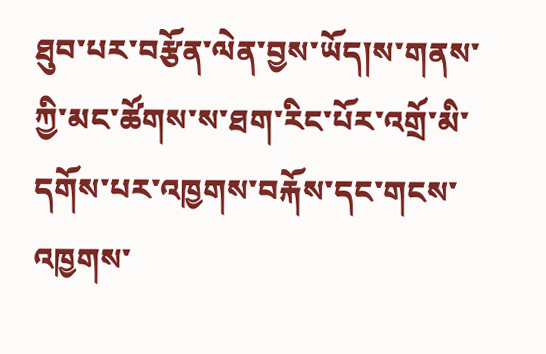ཐུབ་པར་བརྩོན་ལེན་བྱས་ཡོད།ས་གནས་ཀྱི་མང་ཚོགས་ས་ཐག་རིང་པོར་འགྲོ་མི་དགོས་པར་འཁྱགས་བརྐོས་དང་གངས་འཁྱགས་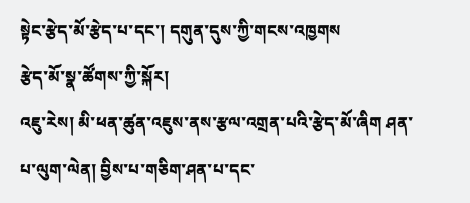སྟེང་རྩེད་མོ་རྩེད་པ་དང་། དགུན་དུས་ཀྱི་གངས་འཁྱགས
རྩེད་མོ་སྣ་ཚོགས་ཀྱི་སྐོར།
འཇུ་རེས། མི་ཕན་ཚུན་འཇུས་ནས་རྩལ་འགྲན་པའི་རྩེད་མོ་ཞིག ཤན་པ་ལུག་ལེན། བྱིས་པ་གཅིག་ཤན་པ་དང་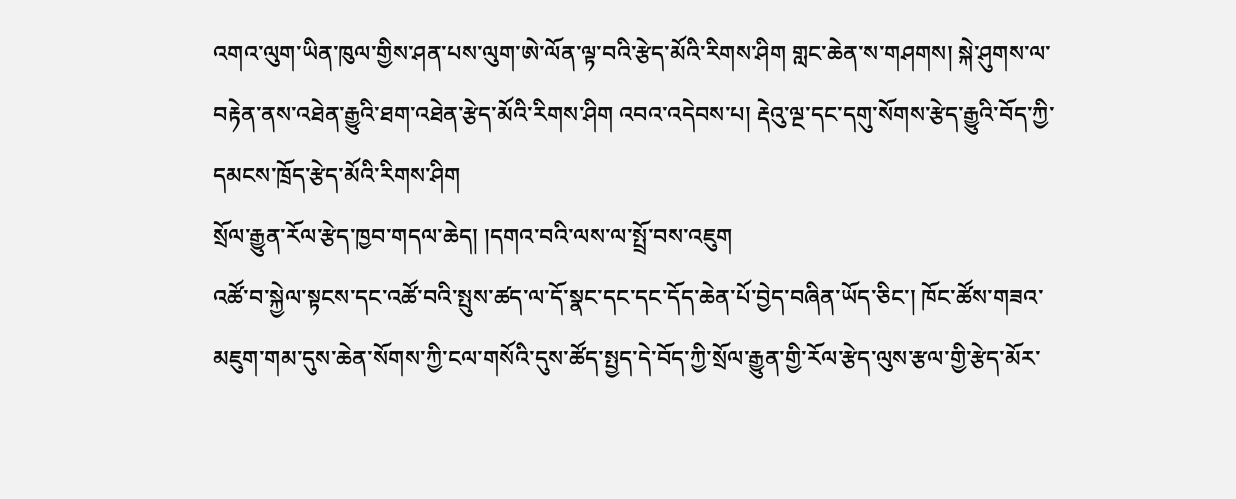འགའ་ལུག་ཡིན་ཁུལ་གྱིས་ཤན་པས་ལུག་ཨེ་ལོན་ལྟ་བའི་རྩེད་མོའི་རིགས་ཤིག གླང་ཆེན་ས་གཤགས། སྐེ་ཤུགས་ལ་བརྟེན་ནས་འཐེན་རྒྱུའི་ཐག་འཐེན་རྩེད་མོའི་རིགས་ཤིག འབའ་འདེབས་པ། རྡེའུ་ལྔ་དང་དགུ་སོགས་རྩེད་རྒྱུའི་བོད་ཀྱི་དམངས་ཁྲོད་རྩེད་མོའི་རིགས་ཤིག
སྲོལ་རྒྱུན་རོལ་རྩེད་ཁྱབ་གདལ་ཆེད། །དགའ་བའི་ལས་ལ་སྤྲོ་བས་འཇུག
འཚོ་བ་སྐྱེལ་སྟངས་དང་འཚོ་བའི་སྤུས་ཚད་ལ་དོ་སྣང་དང་དང་དོད་ཆེན་པོ་བྱེད་བཞིན་ཡོད་ཅིང་། ཁོང་ཚོས་གཟའ་མཇུག་གམ་དུས་ཆེན་སོགས་ཀྱི་ངལ་གསོའི་དུས་ཚོད་སྤྱད་དེ་བོད་ཀྱི་སྲོལ་རྒྱུན་གྱི་རོལ་རྩེད་ལུས་རྩལ་གྱི་རྩེད་མོར་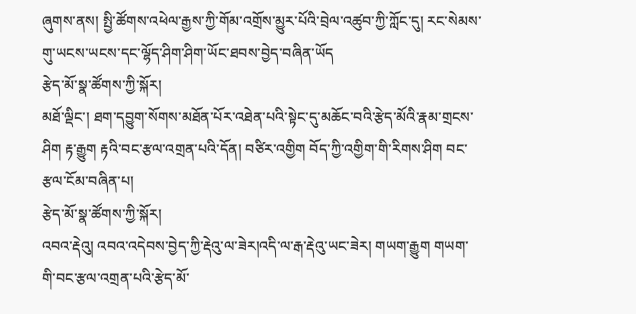ཞུགས་ནས། སྤྱི་ཚོགས་འཕེལ་རྒྱས་ཀྱི་གོམ་འགྲོས་མྱུར་པོའི་བྲེལ་འཚུབ་ཀྱི་ཀློང་དུ། རང་སེམས་གུ་ཡངས་ཡངས་དང་ལྷོད་ཤིག་ཤིག་ཡོང་ཐབས་བྱེད་བཞིན་ཡོད
རྩེད་མོ་སྣ་ཚོགས་ཀྱི་སྐོར།
མཐོ་ལྡིང་། ཐག་དབྱུག་སོགས་མཐོན་པོར་འཐེན་པའི་སྟེང་དུ་མཆོང་བའི་རྩེད་མོའི་རྣམ་གྲངས་ཤིག རྟ་རྒྱུག རྟའི་བང་རྩལ་འགྲན་པའི་དོན། བཙིར་འགྱིག བོད་ཀྱི་འགྱིག་གི་རིགས་ཤིག བང་རྩལ་ངོམ་བཞིན་པ།
རྩེད་མོ་སྣ་ཚོགས་ཀྱི་སྐོར།
འབའ་རྡེའུ། འབའ་འདེབས་བྱེད་ཀྱི་རྡེའུ་ལ་ཟེར།འདི་ལ་རྒ་རྡེའུ་ཡང་ཟེར། གཡག་རྒྱུག གཡག་གི་བང་རྩལ་འགྲན་པའི་རྩེད་མོ་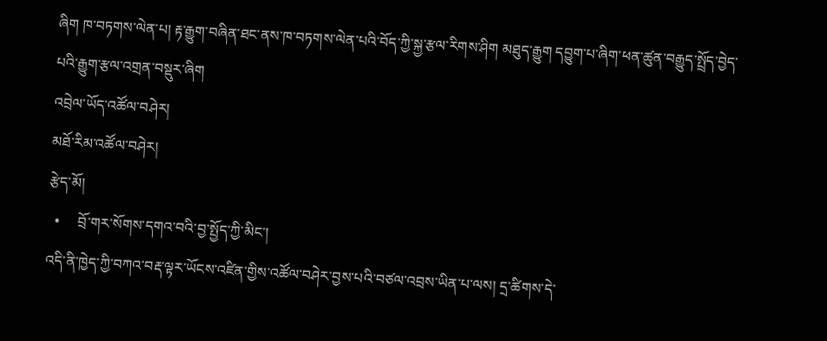ཞིག ཁ་བཏགས་ལེན་པ། རྟ་རྒྱུག་བཞིན་ཐང་ནས་ཁ་བཏགས་ལེན་པའི་བོད་ཀྱི་སྐྱ་རྩལ་རིགས་ཤིག མཐུད་རྒྱུག དབྱུག་པ་ཞིག་ཕན་ཚུན་བརྒྱུད་སྤྲོད་བྱེད་པའི་རྒྱུག་རྩལ་འགྲན་བསྡུར་ཞིག
འབྲེལ་ཡོད་འཚོལ་བཤེར།
མཐོ་རིམ་འཚོལ་བཤེར།
རྩེད་མོ།
  •     བྲོ་གར་སོགས་དགའ་བའི་བྱ་སྤྱོད་ཀྱི་མིང་།
འདི་ནི་ཁྱེད་ཀྱི་བཀའ་བརྡ་ལྟར་ཡོངས་འཛིན་གྱིས་འཚོལ་བཤེར་བྱས་པའི་བཙལ་འབྲས་ཡིན་པ་ལས། དྲ་ཚིགས་དེ་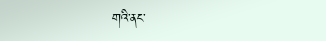གའི་ནང་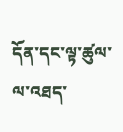དོན་དང་ལྟ་ཚུལ་ལ་འཐད་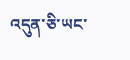འདུན་ཅི་ཡང་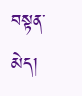བསྟན་མེད།